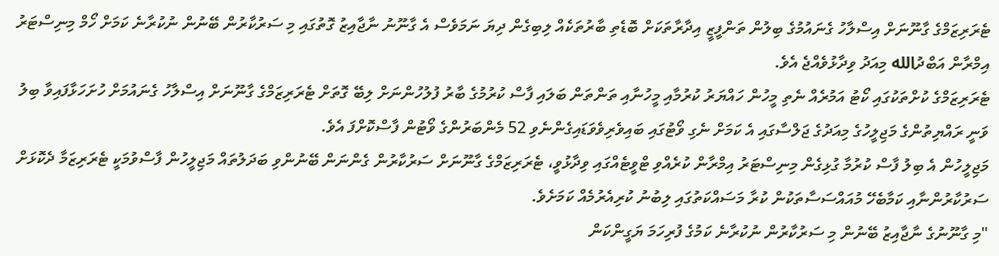ޓެރަރިޒަމްގެ ގާނޫނަށް އިސްލާހު ގެނައުމުގެ ބިލުން ތަންފީޒީ އިދާރާތަކަށް ބޮޑެތި ބާރުތަކެއް ލިބިގެން ދިޔަ ނަމަވެސް އެ ގާނޫނު ނާޖާއިޒު ގޮތުގައި މި ސަރުކާރުން ބޭނުން ނުކުރާނެ ކަމަށް ހޯމް މިނިސްޓަރު އިމްރާން އަބްދުالله މިއަދު ވިދާޅުވެއްޖެ އެވެ.
ޓެރަރިޒަމްގެ ކުށްތަކުގައި ކޯޓު އަމުރެއް ނެތި މީހުން ހައްޔަރު ކުރުމާއި މީހުނާއި ތަންތަން ބަލައި ފާސް ކުރުމުގެ ބާރު ފުލުހުންނަށް ލިބޭ ގޮތަށް ޓެރަރިޒަމްގެ ގާނޫނަށް އިސްލާހު ގެނައުމަށް ހުށަހަޅާފައިވާ ބިލު ވަނީ ރައްޔިތުންގެ މަޖިލީހުގެ މިއަދުގެ ޖަލްސާގައި އެ ކަމަށް ނެގި ވޯޓުގައި ބައިވެރިވެވަޑައިގެންނެވި 52 މެންބަރުންގެ ވޯޓުން ފާސްކޮށްފަ އެވެ.
މަޖިލީހުން އެ ބިލު ފާސް ކުރުމާ ގުޅިގެން މިނިސްޓަރު އިމްރާން ކުރެއްވި ޓްވީޓެއްގައި ވިދާޅުވީ، ޓެރަރިޒަމްގެ ގާނޫނަށް ސަރުކާރުން ގެންނަން ބޭނުންވި ބަދަލުތައް މަޖިލީހުން ފާސްވުމަކީ ޓެރަރިޒަމާ ދެކޮޅަށް ސަރުކާރުންނާއި ކަމާބެހޭ މުއައްސަސާތަކުން ކުރާ މަސައްކަތުގައި ލިބުނު ކުރިއެރުމެއް ކަމަށެވެ.
"މި ގާނޫނުގެ ނާޖާއިޒު ބޭނުން މި ސަރުކާރުން ނުކުރާނެ ކަމުގެ ފުރިހަމަ ޔަގީންކަން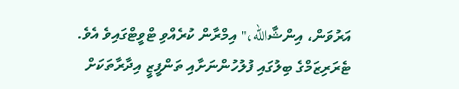އަރުވަން، އިންޝާالله،" އިމްރާން ކުރެއްވި ޓްވީޓްގައިވެ އެވެ.
ޓެރަރިޒަމްގެ ބިލުގައި ފުލުހުންނަށާއި ތަންފީޒީ އިދާރާތަކަށް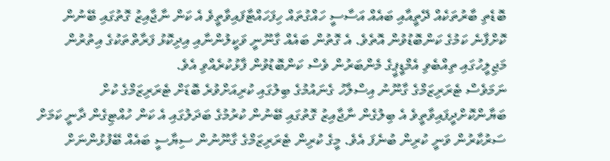ބޮޑެތި ބާރުތަކެއް ދޭތީއާއި ބައެއް އަސާސީ ހައްގުތައް ހިފަހައްޓާފައިވާތީވެ އެ ކަން ނާޖާއިޒު ގޮތުގައި ބޭނުން ކޮށްފާނެ ކަމުގެ ކަންބޮޑުވުން އޮތެވެ. އެ ގޮތުން ބައެއް ގާނޫނީ ވަކީލުންނާއި އިދިކޮޅު ފަރާތްތަކުގެ އިތުރުން މަޖިލީހުގައި ތިއްބެވި އެމްޑީޕީގެ މެންބަރުން ވެސް ކަންބޮޑުވުން ފާޅުކުރެއްވި އެވެ.
ނަމަވެސް ޓެރަރިޒަމްގެ ގާނޫނު އިސްލާހު ގެނައުމުގެ ބިލުގައި ކުރިއަށްވުރެ ބޮޑަށް ޓެރަރިޒަމްގެ ކުށް ބަޔާންކޮށްދީފައިވާތީވެ އެ ބިލުގެން ނާޖާއިޒު ގޮތުގައި ބޭނުން ކުރުމުގެ ބަދަލުގައި އެ ކަން ހުއްޓިގެން ދާނީ ކަމަށް ސަރުކާރުން ވަނީ ކުރިން ބުނެފަ އެވެ. މީގެ ކުރިން ޓެރަރިޒަމްގެ ގާނޫނުން ސިޔާސީ ބައެއް ބޭފުޅުންނަށް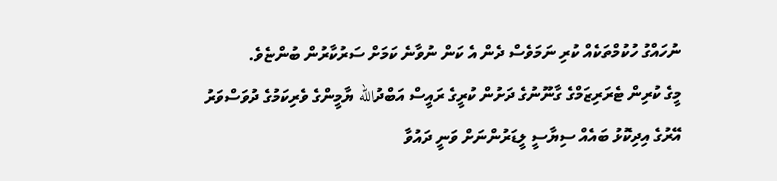ނުހައްގު ހުކުމްތަކެއް ކުރި ނަމަވެސް ދެން އެ ކަން ނުވާނެ ކަމަށް ސަރުކާރުން ބުންޏެވެ.
މީގެ ކުރިން ޓެރަރިޒަމްގެ ގާނޫނުގެ ދަށުން ކުރީގެ ރައީސް އަބްދުالله ޔާމީންގެ ވެރިކަމުގެ ދުވަސްވަރު އޭރުގެ އިދިކޮޅު ބައެއް ސިޔާސީ ލީޑަރުންނަށް ވަނީ ދައުވާ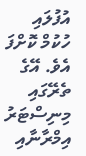އުފުލައި ހުކުމް ކޮށްފަ އެވެ. އޭގެ ތެރޭގައި މިނިސްޓަރު އިމްރާނާއި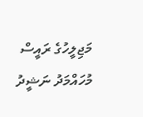މަޖިލީހުގެ ރައީސް މުހައްމަދު ނަޝީދު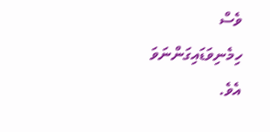ވެސް ހިމެނިވަޑައިގަންނަވަ އެވެ.